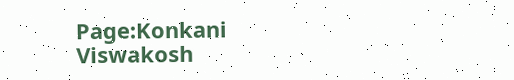Page:Konkani Viswakosh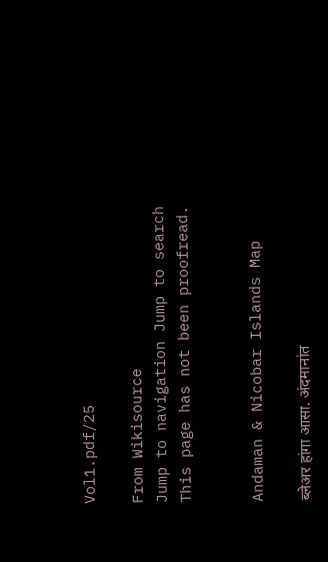Vol1.pdf/25

From Wikisource
Jump to navigation Jump to search
This page has not been proofread.


Andaman & Nicobar Islands Map

ब्लेअर हांगा आसा. अंदमानांत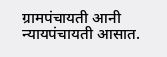ग्रामपंचायती आनी न्यायपंचायती आसात.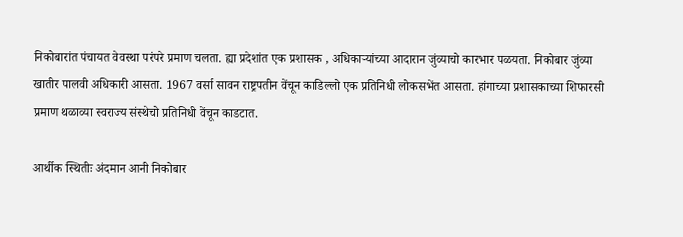निकोबारांत पंचायत वेवस्था परंपरे प्रमाण चलता. ह्या प्रदेशांत एक प्रशासक , अधिकाऱ्यांच्या आदारान जुंव्याचो कारभार पळयता. निकोबार जुंव्या खातीर पालवी अधिकारी आसता. 1967 वर्सा सावन राष्ट्रपतीन वेंचून काडिल्लो एक प्रतिनिधी लोकसभेंत आसता. हांगाच्या प्रशासकाच्या शिफारसी प्रमाण थळाव्या स्वराज्य संस्थेचो प्रतिनिधी वेंचून काडटात.

आर्थीक स्थितीः अंदमान आनी निकोबार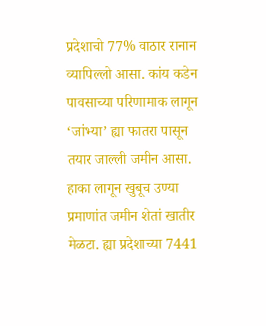प्रदेशाचो 77% वाठार रानान व्यापिल्लो आसा. कांय कडेन पावसाच्या परिणामाक लागून ‘जांभ्या’ ह्या फातरा पासून तयार जाल्ली जमीन आसा. हाका लागून खुबूच उण्या प्रमाणांत जमीन शेतां खातीर मेळटा. ह्या प्रदेशाच्या 7441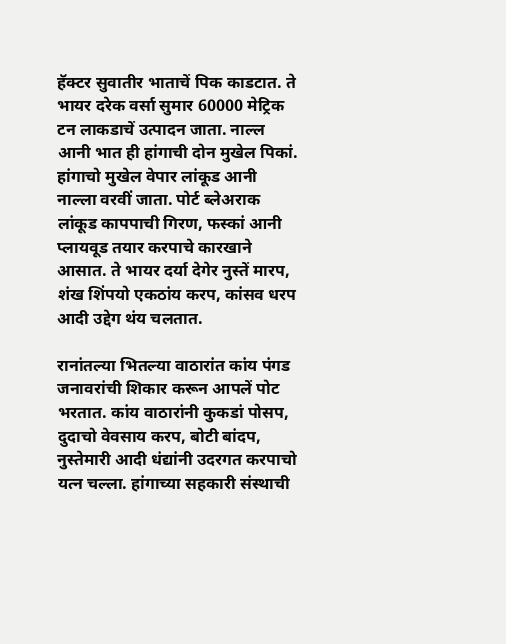हॅक्टर सुवातीर भाताचें पिक काडटात. ते भायर दरेक वर्सा सुमार 60000 मेट्रिक टन लाकडाचें उत्पादन जाता. नाल्ल आनी भात ही हांगाची दोन मुखेल पिकां. हांगाचो मुखेल वेपार लांकूड आनी नाल्ला वरवीं जाता. पोर्ट ब्लेअराक लांकूड कापपाची गिरण, फस्कां आनी प्लायवूड तयार करपाचे कारखाने आसात. ते भायर दर्या देगेर नुस्तें मारप, शंख शिंपयो एकठांय करप, कांसव धरप आदी उद्देग थंय चलतात.

रानांतल्या भितल्या वाठारांत कांय पंगड जनावरांची शिकार करून आपलें पोट भरतात. कांय वाठारांनी कुकडां पोसप, दुदाचो वेवसाय करप, बोटी बांदप, नुस्तेमारी आदी धंद्यांनी उदरगत करपाचो यत्न चल्ला. हांगाच्या सहकारी संस्थाची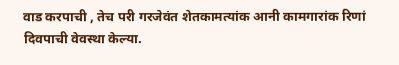वाड करपाची , तेच परी गरजेवंत शेतकामत्यांक आनी कामगारांक रिणां दिवपाची वेवस्था केल्या.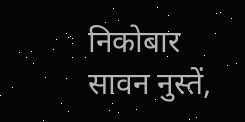निकोबार सावन नुस्तें,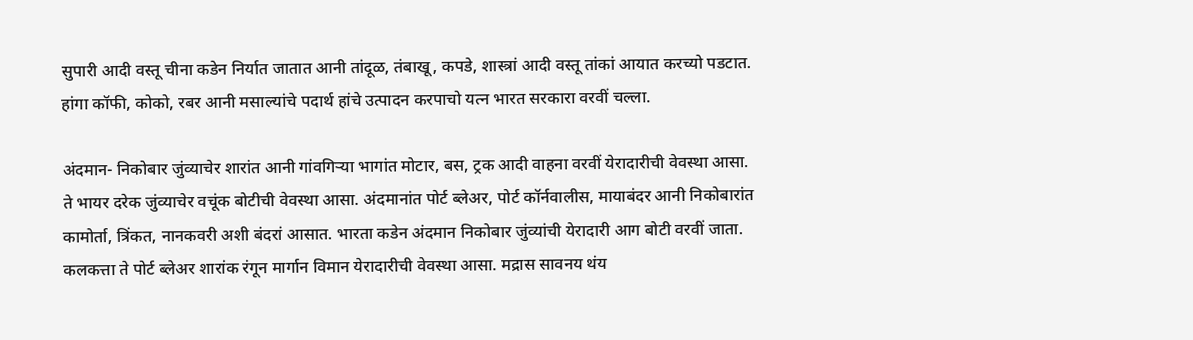सुपारी आदी वस्तू चीना कडेन निर्यात जातात आनी तांदूळ, तंबाखू, कपडे, शास्त्रां आदी वस्तू तांकां आयात करच्यो पडटात. हांगा कॉफी, कोको, रबर आनी मसाल्यांचे पदार्थ हांचे उत्पादन करपाचो यत्न भारत सरकारा वरवीं चल्ला.

अंदमान- निकोबार जुंव्याचेर शारांत आनी गांवगिऱ्या भागांत मोटार, बस, ट्रक आदी वाहना वरवीं येरादारीची वेवस्था आसा. ते भायर दरेक जुंव्याचेर वचूंक बोटीची वेवस्था आसा. अंदमानांत पोर्ट ब्लेअर, पोर्ट कॉर्नवालीस, मायाबंदर आनी निकोबारांत कामोर्ता, त्रिंकत, नानकवरी अशी बंदरां आसात. भारता कडेन अंदमान निकोबार जुंव्यांची येरादारी आग बोटी वरवीं जाता. कलकत्ता ते पोर्ट ब्लेअर शारांक रंगून मार्गान विमान येरादारीची वेवस्था आसा. मद्रास सावनय थंय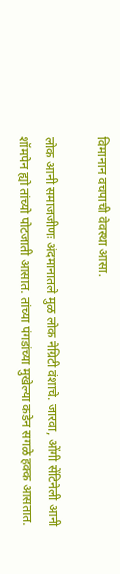विमानान वचपाची वेवस्था आसा.

लोक आनी समाजजीणः अंदमानातले मुळ लोक नेग्रिटी वंशाचे. जारवा, ओंगी सेंटिनेली आनी शॉमपेन ह्यो तांच्यो पोटजाती आसात. तांच्या पंगडांच्या मुखेल्या कडेन सगळे हक्क आसतात.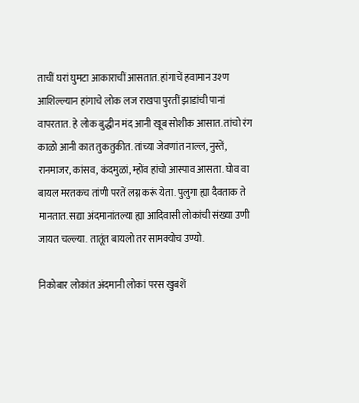ताचीं घरां घुमटा आकाराचीं आसतात. हांगाचें हवामान उश्ण आशिल्ल्यान हांगाचे लोक लज राखपा पुरतीं झाडांची पानां वापरतात. हे लोक बुद्धीन मंद आनी खूब सोशीक आसात. तांचो रंग काळो आनी कात तुकतुकीत. तांच्या जेवणांत नाल्ल, नुस्तें, रानमाजर, कांसव, कंदमुळां, म्होंव हांचो आस्पाव आसता. घोव वा बायल मरतकच तांणी परतें लग्न करूं येता. पुलुगा ह्या दैवताक ते मानतात. सद्या अंदमानांतल्या ह्या आदिवासी लोकांची संख्या उणी जायत चल्ल्या. तातूंत बायलो तर सामक्योच उण्यो.

निकोबार लोकांत अंदमानी लोकां परस खुबशें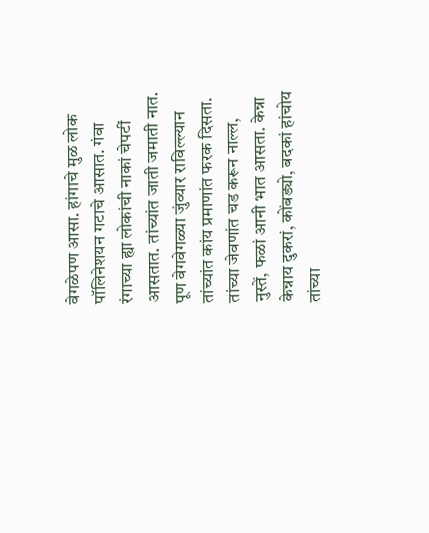वेगळेपण आसा. हांगाचे मुळ लोक पॉलिनेशयन गटाचे आसात. गंवा रंगाच्या ह्या लोकांची नाकां चेपटीं आसतात. तांच्यांत जाती जमाती नात. पूण वेगवेगळ्या जुंव्यार राविल्ल्यान तांच्यांत कांय प्रमाणांत फरक दिसता. तांच्या जेवणांत चड करून नाल्ल, नुस्तें, फळां आनी भात आसता. केन्ना केन्नाय दुकरां, कोंबड्यो, बदकां हांचोय तांच्या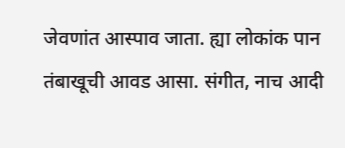जेवणांत आस्पाव जाता. ह्या लोकांक पान तंबाखूची आवड आसा. संगीत, नाच आदी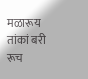मळारूय तांकां बरी रूच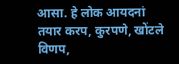आसा. हे लोक आयदनां तयार करप, कुरपणे, खोंटले विणप,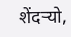शेंदऱ्यो,